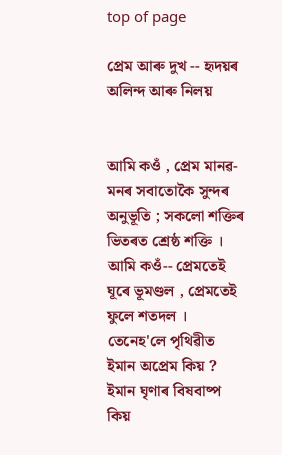top of page

প্ৰেম আৰু দুখ -- হৃদয়ৰ অলিন্দ আৰু নিলয়


আমি ক‌ওঁ , প্ৰেম মানৱ-মনৰ সবাতোকৈ সুন্দৰ অনুভূতি ; সকলো শক্তিৰ ভিতৰত শ্ৰেষ্ঠ শক্তি । আমি ক‌ওঁ-- প্ৰেমতেই ঘূৰে ভূমণ্ডল , প্ৰেমতেই ফুলে শতদল । তেনেহ'লে পৃথিৱীত ইমান অপ্ৰেম কিয় ? ইমান ঘৃণাৰ বিষবাষ্প কিয়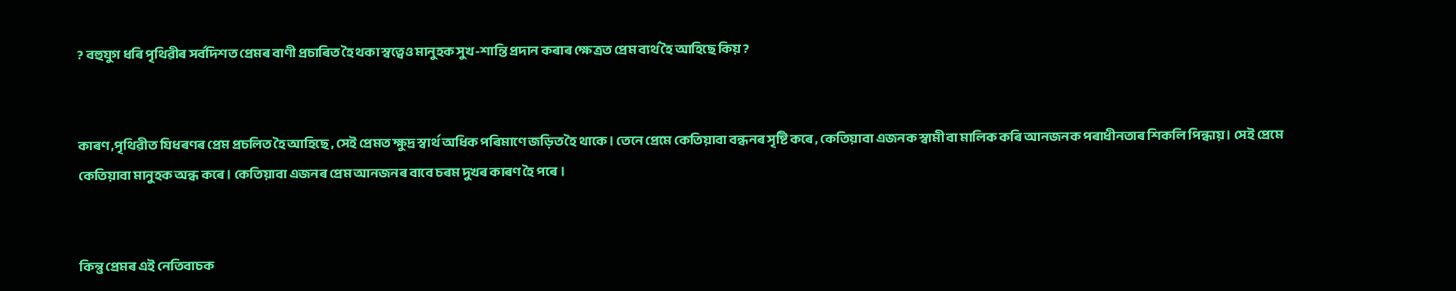? বহুযুগ ধৰি পৃথিৱীৰ সৰ্বদিশত প্ৰেমৰ বাণী প্ৰচাৰিত হৈ থকা স্বত্বেও মানুহক সুখ-শান্তি প্ৰদান কৰাৰ ক্ষেত্ৰত প্ৰেম ব্যৰ্থ হৈ আহিছে কিয় ?


কাৰণ ,পৃথিৱীত যিধৰণৰ প্ৰেম প্ৰচলিত হৈ আহিছে , সেই প্ৰেমত ক্ষুদ্ৰ স্বাৰ্থ অধিক পৰিমাণে জড়িত হৈ থাকে । তেনে প্ৰেমে কেতিয়াবা বন্ধনৰ সৃষ্টি কৰে , কেতিয়াবা এজনক স্বামী বা মালিক কৰি আনজনক পৰাধীনতাৰ শিকলি পিন্ধায় । সেই প্ৰেমে কেতিয়াবা মানুহক অন্ধ কৰে । কেতিয়াবা এজনৰ প্ৰেম আনজনৰ বাবে চৰম দুখৰ কাৰণ হৈ পৰে ।


কিন্তু প্ৰেমৰ এই নেতিবাচক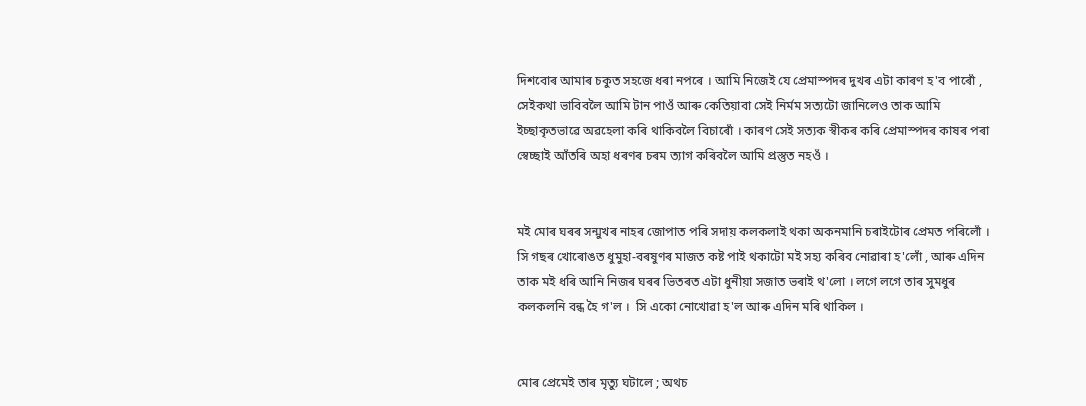দিশবোৰ আমাৰ চকুত সহজে ধৰা নপৰে । আমি নিজেই যে প্ৰেমাস্পদৰ দুখৰ এটা কাৰণ হ'ব পাৰোঁ , সেইকথা ভাবিবলৈ আমি টান পাওঁ আৰু কেতিয়াবা সেই নিৰ্মম সত্যটো জানিলেও তাক আমি ইচ্ছাকৃতভাৱে অৱহেলা কৰি থাকিবলৈ বিচাৰোঁ । কাৰণ সেই সত্যক স্বীকৰ কৰি প্ৰেমাস্পদৰ কাষৰ পৰা স্বেচ্ছাই আঁতৰি অহা ধৰণৰ চৰম ত্যাগ কৰিবলৈ আমি প্ৰস্তুত নহ‌ওঁ ।


মই মোৰ ঘৰৰ সন্মুখৰ নাহৰ জোপাত পৰি সদায় কলকলাই থকা অকনমানি চৰাইটোৰ প্ৰেমত পৰিলোঁ । সি গছৰ খোৰোঙত ধুমুহা-বৰষুণৰ মাজত কষ্ট পা‌ই থকাটো মই সহ্য কৰিব নোৱাৰা হ'লোঁ , আৰু এদিন তাক মই ধৰি আনি নিজৰ ঘৰৰ ভিতৰত এটা ধুনীয়া সজাত ভৰাই থ'লো । লগে লগে তাৰ সুমধুৰ কলকলনি বন্ধ হৈ গ'ল ।  সি একো নোখোৱা হ'ল আৰু এদিন মৰি থাকিল ।


মোৰ প্ৰেমেই তাৰ মৃত্যু ঘটালে ; অথচ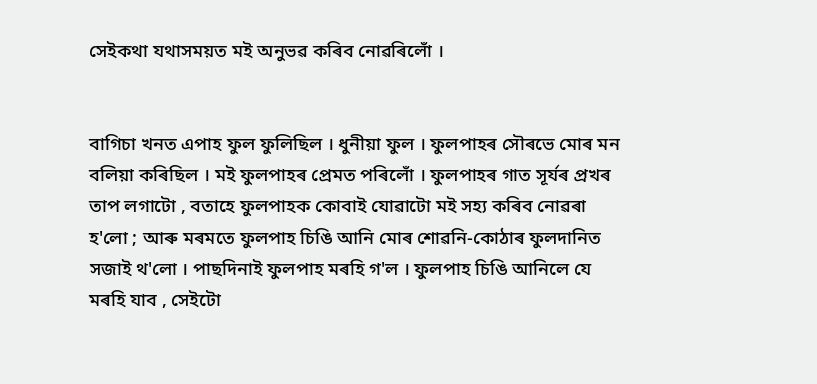সেইকথা যথাসময়ত মই অনুভৱ কৰিব নোৱৰিলোঁ ।


বাগিচা খনত এপাহ ফুল ফুলিছিল । ধুনীয়া ফুল । ফুলপাহৰ সৌৰভে মোৰ মন বলিয়া কৰিছিল । মই ফুলপাহৰ প্ৰেমত পৰিলোঁ । ফুলপাহৰ গাত সূৰ্যৰ প্ৰখৰ তাপ লগাটো , বতাহে ফুলপাহক কোবাই যোৱাটো মই সহ্য কৰিব নোৱৰা হ'লো ; আৰু মৰমতে ফুলপাহ চিঙি আনি মোৰ শোৱনি-কোঠাৰ ফুলদানিত সজাই থ'লো । পাছদিনাই ফুলপাহ মৰহি গ'ল । ফুলপাহ চিঙি আনিলে যে মৰহি যাব , সেইটো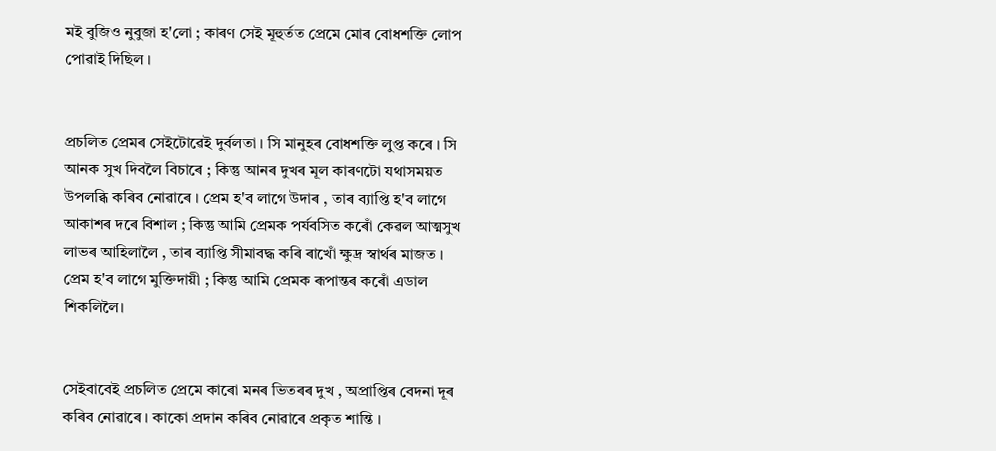মই বুজিও নুবুজা হ'লো ; কাৰণ সেই মূহুৰ্তত প্ৰেমে মোৰ বোধশক্তি লোপ পোৱাই দিছিল ।


প্ৰচলিত প্ৰেমৰ সেইটোৱেই দুৰ্বলতা । সি মানুহৰ বোধশক্তি লুপ্ত কৰে । সি আনক সুখ দিবলৈ বিচাৰে ; কিন্তু আনৰ দুখৰ মূল কাৰণটো যথাসময়ত উপলব্ধি কৰিব নোৱাৰে । প্ৰেম হ'ব লাগে উদাৰ , তাৰ ব্যাপ্তি হ'ব লাগে আকাশৰ দৰে বিশাল ; কিন্তু আমি প্ৰেমক পৰ্যবসিত কৰোঁ কেৱল আত্মসুখ লাভৰ আহিলালৈ , তাৰ ব্যাপ্তি সীমাবদ্ধ কৰি ৰাখোঁ ক্ষুদ্ৰ স্বাৰ্থৰ মাজত । প্ৰেম হ'ব লাগে মুক্তিদায়ী ; কিন্তু আমি প্ৰেমক ৰূপান্তৰ কৰোঁ এডাল শিকলিলৈ।


সেইবাবেই প্ৰচলিত প্ৰেমে কাৰো মনৰ ভিতৰৰ দুখ , অপ্ৰাপ্তিৰ বেদনা দূৰ কৰিব নোৱাৰে । কাকো প্ৰদান কৰিব নোৱাৰে প্ৰকৃত শান্তি ।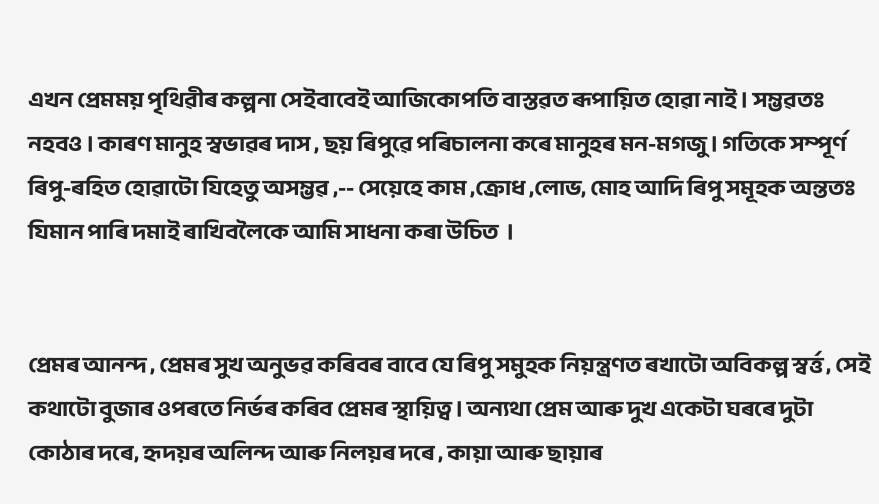এখন প্ৰেমময় পৃথিৱীৰ কল্পনা সেইবাবেই আজিকোপতি বাস্তৱত ৰূপায়িত হোৱা নাই । সম্ভৱতঃ নহবও । কাৰণ মানুহ স্বভাৱৰ দাস , ছয় ৰিপুৱে পৰিচালনা কৰে মানুহৰ মন-মগজু । গতিকে সম্পূৰ্ণ ৰিপু-ৰহিত হোৱাটো যিহেতু অসম্ভৱ ,-- সেয়েহে কাম ,ক্ৰোধ ,লোভ, মোহ আদি ৰিপু সমূহক অন্ততঃ যিমান পাৰি দমাই ৰাখিবলৈকে আমি সাধনা কৰা উচিত  ।


প্ৰেমৰ আনন্দ , প্ৰেমৰ সুখ অনুভৱ কৰিবৰ বাবে যে ৰিপু সমুহক নিয়ন্ত্ৰণত ৰখাটো অবিকল্প স্বৰ্ত্ত , সেই কথাটো বুজাৰ ওপৰতে নিৰ্ভৰ কৰিব প্ৰেমৰ স্থা‌য়িত্ব । অন্যথা প্ৰেম আৰু দুখ একেটা ঘৰৰে দুটা কোঠাৰ দৰে, হৃদয়ৰ অলিন্দ আৰু নিলয়ৰ দৰে , কায়া আৰু ছায়াৰ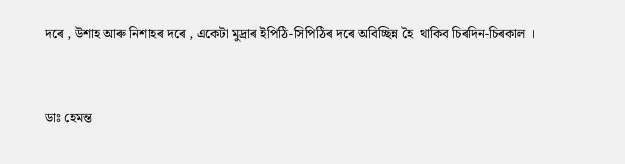দৰে , উশাহ আৰু নিশাহৰ দৰে , একেটা মুদ্ৰাৰ ইপিঠি-সিপিঠিৰ দৰে অবিচ্ছিন্ন হৈ  থাকিব চিৰদিন-চিৰকাল ।


ডাঃ হেমন্ত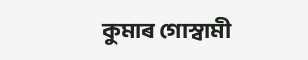কুমাৰ গোস্বামী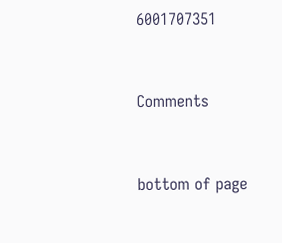6001707351


Comments


bottom of page